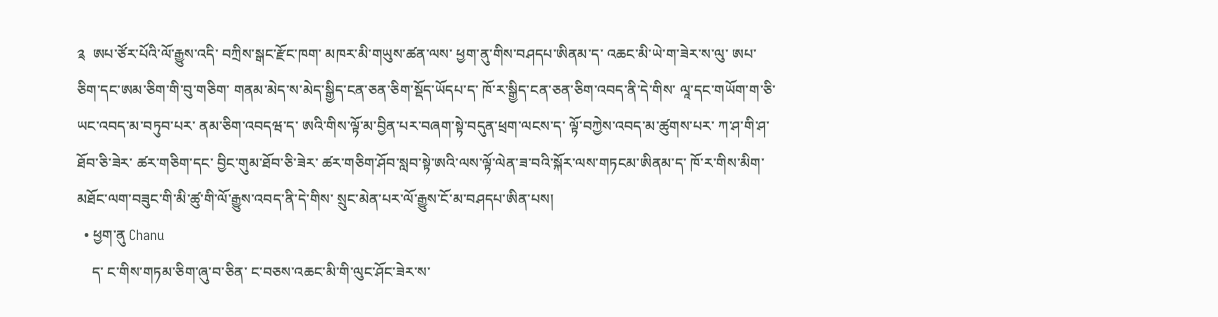༉  ཨཔ་ཙོར་པོའི་ལོ་རྒྱུས་འདི་ བཀྲིས་སྒང་རྫོང་ཁག་ མཁར་མི་གཡུས་ཚན་ལས་ ཕྱག་ནུ་གིས་བཤདཔ་ཨིནམ་ད་ འཆང་མི་ཡེ་ག་ཟེར་ས་ལུ་ ཨཔ་ཅིག་དང་ཨམ་ཅིག་གི་བུ་གཅིག་ གནམ་མེད་ས་མེད་སྒྱིད་ངན་ཅན་ཅིག་སྡོད་ཡོདཔ་ད་ ཁོ་ར་སྒྱིད་ངན་ཅན་ཅིག་འབད་ནི་དེ་གིས་ ལཱ་དང་གཡོག་ག་ཅི་ཡང་འབད་མ་བཏུབ་པར་ ནམ་ཅིག་འབདཝ་ད་ ཨའི་གིས་ལྟོ་མ་བྱིན་པར་བཞག་སྟེ་བདུན་ཕྲག་ལངས་ད་ ལྟོ་བཀྱེས་འབད་མ་ཚུགས་པར་ ཀ་ཤ་གི་ཤ་ཐོབ་ཅི་ཟེར་ ཚར་གཅིག་དང་ བྱིང་གུམ་ཐོབ་ཅི་ཟེར་ ཚར་གཅིག་ཤོབ་སླབ་སྟེ་ཨའི་ལས་ལྟོ་ལེན་ཟ་བའི་སྐོར་ལས་གཏངམ་ཨིནམ་ད་ ཁོ་ར་གིས་མིག་མཐོང་ལག་བཟུང་གི་མི་ཚུ་གི་ལོ་རྒྱུས་འབད་ནི་དེ་གིས་ སྲུང་མེན་པར་ལོ་རྒྱུས་ངོ་མ་བཤདཔ་ཨིན་པས།
  • ཕྱག་ནུ Chanu
    ད་ ང་གིས་གཏམ་ཅིག་ཞུ་བ་ཅིན་ ང་བཅས་འཆང་མི་གི་ལུང་ཤོང་ཟེར་ས་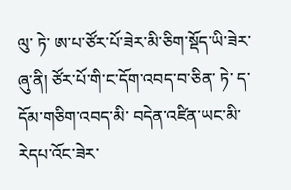ལུ་ ཏེ་ ཨ་པ་ཙོར་པོ་ཟེར་མི་ཅིག་སྡོད་ཡི་ཟེར་ཞུ་ནི། ཙོར་པོ་གི་ང་དོག་འབད་བ་ཅིན་ ཏེ་ ད་ དོམ་གཅིག་འབད་མི་ བདེན་འཛིན་ཡང་མི་རེདཔ་འོང་ཟེར་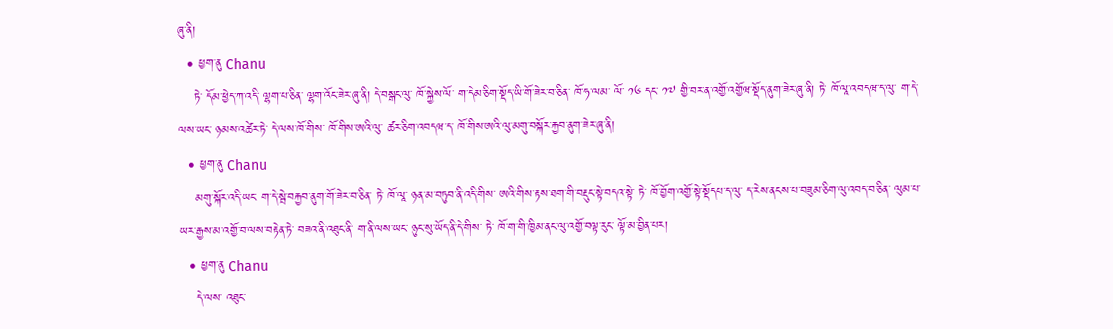ཞུ་ནི།
  • ཕྱག་ནུ Chanu
    ཏེ་ དོམ་ཕྱེད་ཀ་འདི་ ལྷག་པ་ཅིན་ ལྷག་འོང་ཟེར་ཞུ་ནི། དེ་བསྒང་ལུ་ ཁོ་སྐྱེས་ལོ་ ག་དེམ་ཅིག་སྡོད་ཡི་གོ་ཟེར་བ་ཅིན་ ཁོ་ཧ་ལམ་ ལོ་ ༡༦ དང་ ༡༧ གྱི་བར་ན་འགྱོ་འགྱོཝ་སྡོད་ནུག་ཟེར་ཞུ་ནི། ཏེ་ ཁོ་ལཱ་འབདཝ་ད་ལུ་ ག་དེ་ལས་ཡང་ ཉམས་འཚེར་ཏེ་ དེ་ལས་ཁོ་གིས་ ཁོ་གིས་ཨའི་ལུ་ ཚར་ཅིག་འབདཝ་ད་ ཁོ་གིས་ཨའི་ལུ་མགུ་བསྐོར་རྐྱབ་ནུག་ཟེར་ཞུ་ནི།
  • ཕྱག་ནུ Chanu
    མགུ་སྐོར་འདི་ཡང་ ག་དེ་སྦེ་བརྐྱབ་ནུག་གོ་ཟེར་བ་ཅིན་ ཏེ་ ཁོ་ལཱ་ ཉན་མ་བཏུབ་ནི་འདི་གིས་ ཨའི་གིས་རྟས་ཐག་གི་བརྡུང་སྟེ་བདའ་སྟེ་ ཏེ་ ཁོ་བྱོག་འགྱོ་སྟེ་སྡོདཔ་ད་ལུ་ ད་རེས་ནངས་པ་བཟུམ་ཅིག་ལུ་འབད་བ་ཅིན་ ལུམ་པ་ཡར་རྒྱས་མ་འགྱོ་བ་ལས་བརྟེན་ཏེ་ བཟའ་ནི་འཐུང་ནི་ ག་ནི་ལས་ཡང་ ཉུང་སུ་ཡོད་ནི་དེ་གིས་ ཏེ་ ཁོ་ག་གི་ཁྱིམ་ནང་ལུ་འགྱོ་བལྟ་རུང་ ལྟོ་མ་བྱིན་པར།
  • ཕྱག་ནུ Chanu
    དེ་ལས་ འཐུང་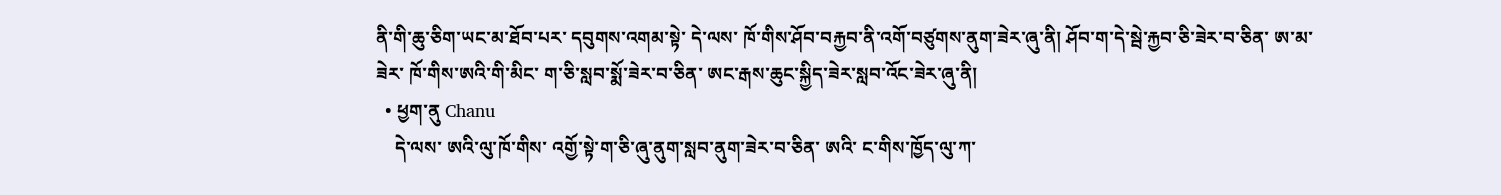ནི་གི་ཆུ་ཅིག་ཡང་མ་ཐོབ་པར་ དབུགས་འགམ་སྟེ་ དེ་ལས་ ཁོ་གིས་ཤོབ་བརྐྱབ་ནི་འགོ་བཙུགས་ནུག་ཟེར་ཞུ་ནི། ཤོབ་ག་དེ་སྦེ་རྐྱབ་ཅི་ཟེར་བ་ཅིན་ ཨ་མ་ཟེར་ ཁོ་གིས་ཨའི་གི་མིང་ ག་ཅི་སླབ་སྨོ་ཟེར་བ་ཅིན་ ཨང་རྒས་ཆུང་སྐྱིད་ཟེར་སླབ་འོང་ཟེར་ཞུ་ནི།
  • ཕྱག་ནུ Chanu
    དེ་ལས་ ཨའི་ལུ་ཁོ་གིས་ འགྱོ་སྟེ་ག་ཅི་ཞུ་ནུག་སླབ་ནུག་ཟེར་བ་ཅིན་ ཨའི་ ང་གིས་ཁྱོད་ལུ་ཀ་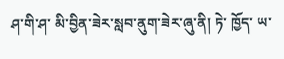ཤ་གི་ཤ་ མི་བྱིན་ཟེར་སླབ་ནུག་ཟེར་ཞུ་ནི། ཏེ་ ཁྱོད་ ཡ་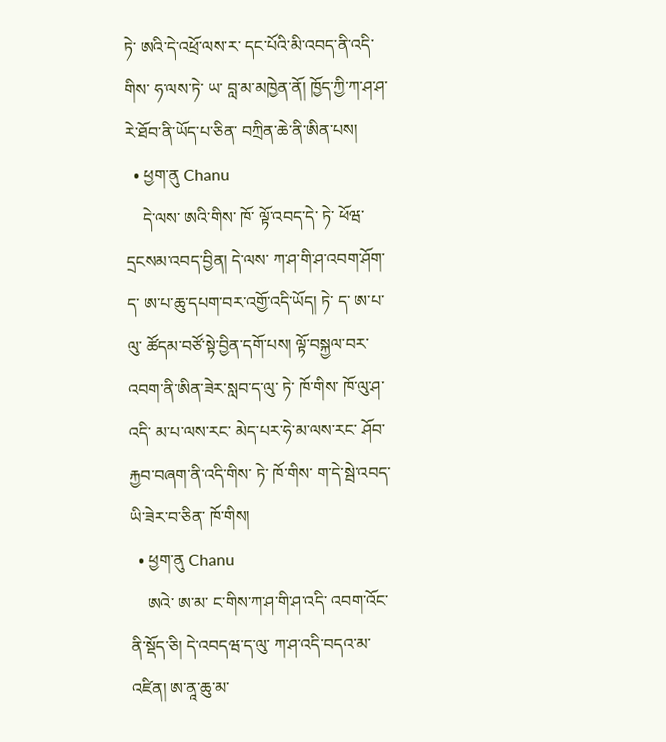ཏེ་ ཨའི་དེ་འཕྲོ་ལས་ར་ དང་པོའི་མི་འབད་ནི་འདི་གིས་ ཧ་ལས་ཏེ་ ཡ་ བླ་མ་མཁྱེན་ནོ། ཁྱོད་ཀྱི་ཀ་ཤ་ཤ་རེ་ཐོབ་ནི་ཡོད་པ་ཅིན་ བཀྲིན་ཆེ་ནི་ཨིན་པས།
  • ཕྱག་ནུ Chanu
    དེ་ལས་ ཨའི་གིས་ ཁོ་ ལྟོ་འབད་དེ་ ཏེ་ ཕོཝ་དྲངསམ་འབད་བྱིན། དེ་ལས་ ཀ་ཤ་གི་ཤ་འབག་ཤོག་ ད་ ཨ་པ་ཆུ་དཔག་བར་འགྱོ་འདི་ཡོད། ཏེ་ ད་ ཨ་པ་ལུ་ ཚོདམ་བཙོ་སྟེ་བྱིན་དགོ་པས། ལྟོ་བསྐྱལ་བར་འབག་ནི་ཨིན་ཟེར་སླབ་ད་ལུ་ ཏེ་ ཁོ་གིས་ ཁོ་ལུ་ཤ་འདི་ མ་པ་ལས་རང་ མེད་པར་ཧེ་མ་ལས་རང་ ཤོབ་རྐྱབ་བཞག་ནི་འདི་གིས་ ཏེ་ ཁོ་གིས་ ག་དེ་སྦེ་འབད་ཡི་ཟེར་བ་ཅིན་ ཁོ་གིས།
  • ཕྱག་ནུ Chanu
    ཨའེ་ ཨ་མ་ ང་གིས་ཀ་ཤ་གི་ཤ་འདི་ འབག་འོང་ནི་སྡོད་ཅི། དེ་འབདཝ་ད་ལུ་ ཀ་ཤ་འདི་བདའ་མ་འཛིན། ཨ་ནཱ་ཆུ་མ་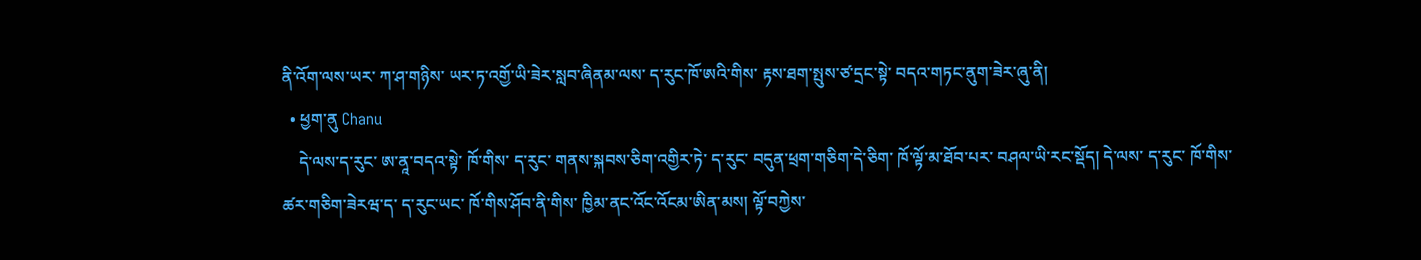ནི་འོག་ལས་ཡར་ ཀ་ཤ་གཉིས་ ཡར་ཏ་འགྱོ་ཡི་ཟེར་སླབ་ཞིནམ་ལས་ ད་རུང་ཁོ་ཨའི་གིས་ རྟས་ཐག་སྤུས་ཙ་དྲང་སྟེ་ བདའ་གཏང་ནུག་ཟེར་ཞུ་ནི།
  • ཕྱག་ནུ Chanu
    དེ་ལས་ད་རུང་ ཨ་ནཱ་བདའ་སྟེ་ ཁོ་གིས་ ད་རུང་ གནས་སྐབས་ཅིག་འགྱིར་ཏེ་ ད་རུང་ བདུན་ཕྲག་གཅིག་དེ་ཅིག་ ཁོ་ལྟོ་མ་ཐོབ་པར་ བཤལ་ཡི་རང་སྡོད། དེ་ལས་ ད་རུང་ ཁོ་གིས་ཚར་གཅིག་ཟེརཝ་ད་ ད་རུང་ཡང་ ཁོ་གིས་ཤོབ་ནི་གིས་ ཁྱིམ་ནང་འོང་འོངམ་ཨིན་མས། ལྟོ་བཀྱེས་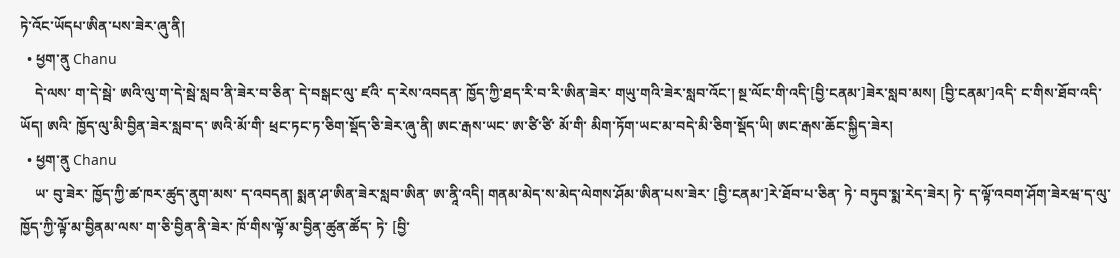ཏེ་འོང་ཡོདཔ་ཨིན་པས་ཟེར་ཞུ་ནི།
  • ཕྱག་ནུ Chanu
    དེ་ལས་ ག་དེ་སྦེ་ ཨའི་ལུ་ག་དེ་སྦེ་སླབ་ནི་ཟེར་བ་ཅིན་ དེ་བསྒང་ལུ་ ཛའི་ ད་རེས་འབདན་ ཁྱོད་ཀྱི་ཐད་རི་བ་རི་ཨིན་ཟེར་ གཡུ་གའི་ཟེར་སླབ་འོང་། སྔ་ལོང་གི་འདི་[བྱི་ངནམ་]ཟེར་སླབ་མས། [བྱི་ངནམ་]འདི་ ང་གིས་ཐོབ་འདི་ཡོད། ཨའི་ ཁྱོད་ལུ་མི་བྱིན་ཟེར་སླབ་ད་ ཨའི་མོ་གི་ ཕྲང་ཏང་ཏ་ཅིག་སྡོད་ཅི་ཟེར་ཞུ་ནི། ཨང་རྒས་ཡང་ ཨ་ཙི་ཙི་ མོ་གི་ མིག་ཏོག་ཡང་མ་བདེ་མི་ཅིག་སྡོད་ཡི། ཨང་རྒས་ཆོང་སྐྱིད་ཟེར།
  • ཕྱག་ནུ Chanu
    ཡ་ བུ་ཟེར་ ཁྱོད་ཀྱི་ཚ་ཁར་ཚུད་ནུག་མས་ ད་འབདན། སྨན་ཤ་ཨིན་ཟེར་སླབ་ཨིན་ ཨ་ནཱི་འདི། གནམ་མེད་ས་མེད་ལེགས་ཤོམ་ཨིན་པས་ཟེར་ [བྱི་ངནམ་]རེ་ཐོབ་པ་ཅིན་ ཏེ་ བཏུབ་སྨ་རེད་ཟེར། ཏེ་ ད་ལྟོ་འབག་ཤོག་ཟེརཝ་ད་ལུ་ ཁྱོད་ཀྱི་ལྟོ་མ་བྱིནམ་ལས་ ག་ཅི་བྱིན་ནི་ཟེར་ ཁོ་གིས་ལྟོ་མ་བྱིན་ཚུན་ཚོད་ ཏེ་ [བྱི་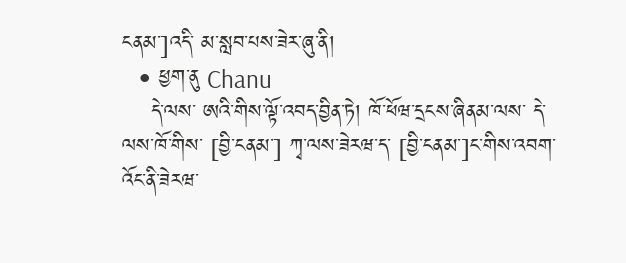ངནམ་]འདི་ མ་སླབ་པས་ཟེར་ཞུ་ནི།
  • ཕྱག་ནུ Chanu
    དེ་ལས་ ཨའི་གིས་ལྟོ་འབད་བྱིན་ཏེ། ཁོ་ཕོཝ་དྲངས་ཞིནམ་ལས་ དེ་ལས་ཁོ་གིས་ [བྱི་ངནམ་] ཀྭ་ལས་ཟེརཝ་ད་ [བྱི་ངནམ་]ང་གིས་འབག་འོང་ནི་ཟེརཝ་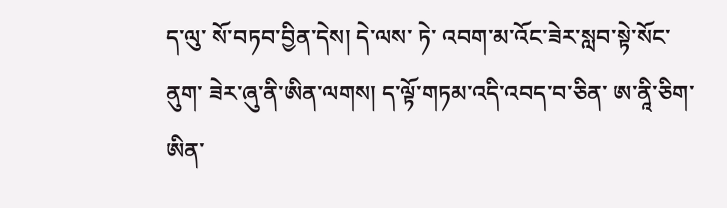ད་ལུ་ སོ་བཏབ་བྱིན་དེས། དེ་ལས་ ཏེ་ འབག་མ་འོང་ཟེར་སླབ་སྟེ་སོང་ནུག་ ཟེར་ཞུ་ནི་ཨིན་ལགས། ད་ལྟོ་གཏམ་འདི་འབད་བ་ཅིན་ ཨ་ནཱི་ཅིག་ཨིན་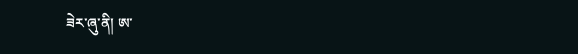ཟེར་ཞུ་ནི། ཨ་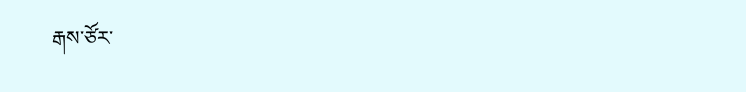རྒས་ཙོར་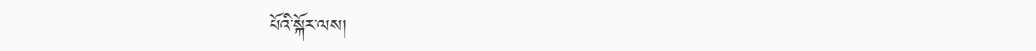པོའི་སྐོར་ལས།